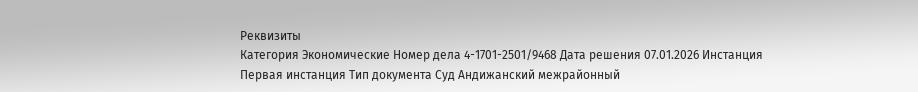Реквизиты
Категория Экономические Номер дела 4-1701-2501/9468 Дата решения 07.01.2026 Инстанция Первая инстанция Тип документа Суд Андижанский межрайонный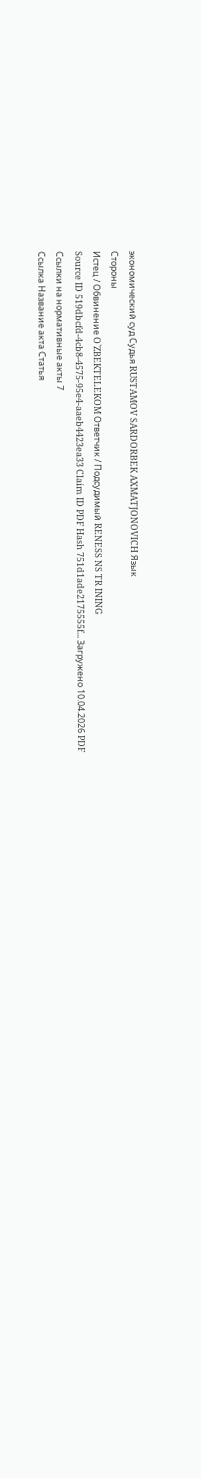экономический суд Судья RUSTAMOV SARDORBEK AXMATJONOVICH Язык
Стороны
Истец / Обвинение O`ZBEKTELEKOM Ответчик / Подсудимый RENESS NS TR INING
Source ID 519dbcfd-4cb8-4575-95e4-aaeb4423ea33 Claim ID PDF Hash 751d1ade2175555f... Загружено 10.04.2026 PDF
Ссылки на нормативные акты 7
Ссылка Название акта Статья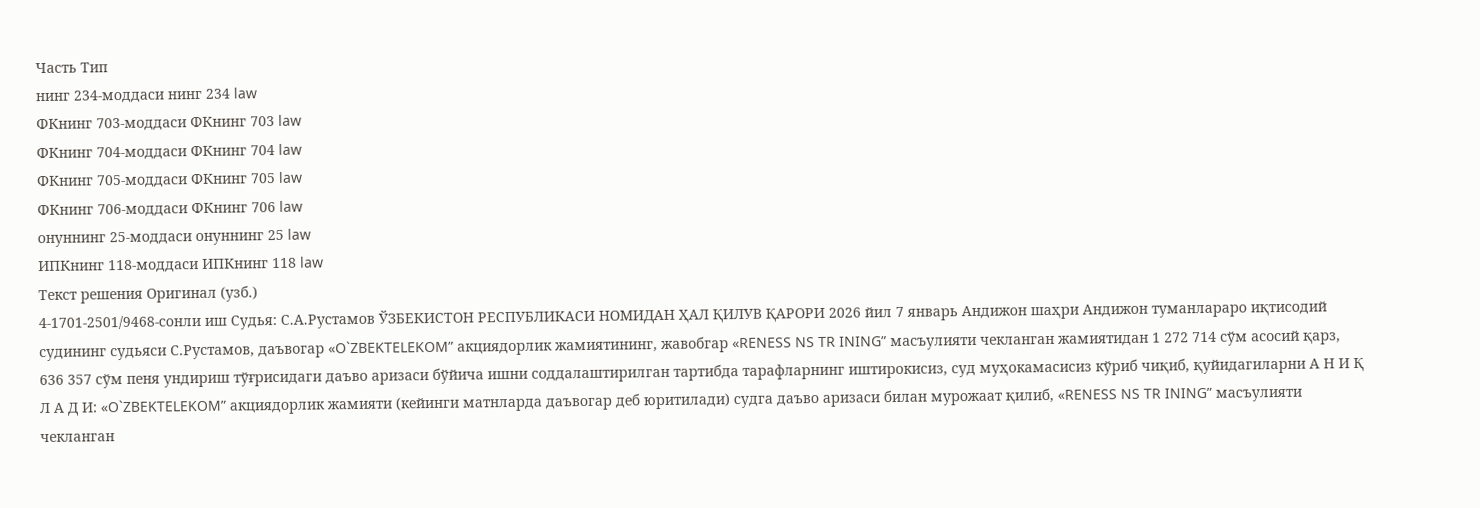Часть Тип
нинг 234-моддаси нинг 234 law
ФКнинг 703-моддаси ФКнинг 703 law
ФКнинг 704-моддаси ФКнинг 704 law
ФКнинг 705-моддаси ФКнинг 705 law
ФКнинг 706-моддаси ФКнинг 706 law
онуннинг 25-моддаси онуннинг 25 law
ИПКнинг 118-моддаси ИПКнинг 118 law
Текст решения Оригинал (узб.)
4-1701-2501/9468-сонли иш Судья: С.А.Рустамов ЎЗБЕКИСТОН РЕСПУБЛИКАСИ НОМИДАН ҲАЛ ҚИЛУВ ҚАРОРИ 2026 йил 7 январь Андижон шаҳри Андижон туманлараро иқтисодий судининг судьяси С.Рустамов, даъвогар «O`ZBEKTELEKOM” акциядорлик жамиятининг, жавобгар «RENESS NS TR INING” масъулияти чекланган жамиятидан 1 272 714 сўм асосий қарз, 636 357 сўм пеня ундириш тўғрисидаги даъво аризаси бўйича ишни соддалаштирилган тартибда тарафларнинг иштирокисиз, суд муҳокамасисиз кўриб чиқиб, қуйидагиларни А Н И Қ Л А Д И: «O`ZBEKTELEKOM” акциядорлик жамияти (кейинги матнларда даъвогар деб юритилади) судга даъво аризаси билан мурожаат қилиб, «RENESS NS TR INING” масъулияти чекланган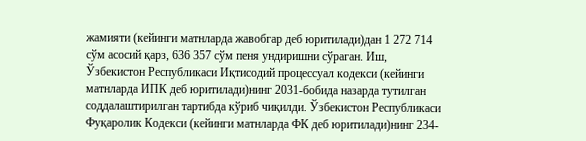жамияти (кейинги матнларда жавобгар деб юритилади)дан 1 272 714 сўм асосий қарз, 636 357 сўм пеня ундиришни сўраган. Иш, Ўзбекистон Республикаси Иқтисодий процессуал кодекси (кейинги матнларда ИПК деб юритилади)нинг 2031-бобида назарда тутилган соддалаштирилган тартибда кўриб чиқилди. Ўзбекистон Республикаси Фуқаролик Кодекси (кейинги матнларда ФК деб юритилади)нинг 234-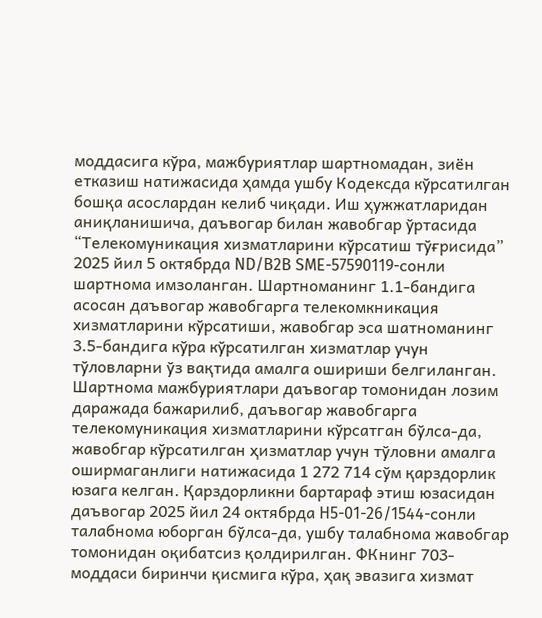моддасига кўра, мажбуриятлар шартномадан, зиён етказиш натижасида ҳамда ушбу Кодексда кўрсатилган бошқа асослардан келиб чиқади. Иш ҳужжатларидан аниқланишича, даъвогар билан жавобгар ўртасида “Телекомуникация хизматларини кўрсатиш тўғрисида” 2025 йил 5 октябрда ND/B2B SME-57590119-сонли шартнома имзоланган. Шартноманинг 1.1-бандига асосан даъвогар жавобгарга телекомкникация хизматларини кўрсатиши, жавобгар эса шатноманинг 3.5-бандига кўра кўрсатилган хизматлар учун тўловларни ўз вақтида амалга ошириши белгиланган. Шартнома мажбуриятлари даъвогар томонидан лозим даражада бажарилиб, даъвогар жавобгарга телекомуникация хизматларини кўрсатган бўлса-да, жавобгар кўрсатилган ҳизматлар учун тўловни амалга оширмаганлиги натижасида 1 272 714 сўм қарздорлик юзага келган. Қарздорликни бартараф этиш юзасидан даъвогар 2025 йил 24 октябрда H5-01-26/1544-сонли талабнома юборган бўлса-да, ушбу талабнома жавобгар томонидан оқибатсиз қолдирилган. ФКнинг 703-моддаси биринчи қисмига кўра, ҳақ эвазига хизмат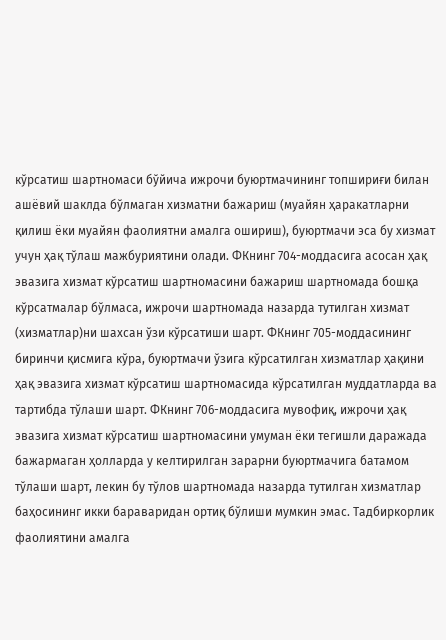кўрсатиш шартномаси бўйича ижрочи буюртмачининг топшириғи билан ашёвий шаклда бўлмаган хизматни бажариш (муайян ҳаракатларни қилиш ёки муайян фаолиятни амалга ошириш), буюртмачи эса бу хизмат учун ҳақ тўлаш мажбуриятини олади. ФКнинг 704-моддасига асосан ҳақ эвазига хизмат кўрсатиш шартномасини бажариш шартномада бошқа кўрсатмалар бўлмаса, ижрочи шартномада назарда тутилган хизмат (хизматлар)ни шахсан ўзи кўрсатиши шарт. ФКнинг 705-моддасининг биринчи қисмига кўра, буюртмачи ўзига кўрсатилган хизматлар ҳақини ҳақ эвазига хизмат кўрсатиш шартномасида кўрсатилган муддатларда ва тартибда тўлаши шарт. ФКнинг 706-моддасига мувофиқ, ижрочи ҳақ эвазига хизмат кўрсатиш шартномасини умуман ёки тегишли даражада бажармаган ҳолларда у келтирилган зарарни буюртмачига батамом тўлаши шарт, лекин бу тўлов шартномада назарда тутилган хизматлар баҳосининг икки бараваридан ортиқ бўлиши мумкин эмас. Тадбиркорлик фаолиятини амалга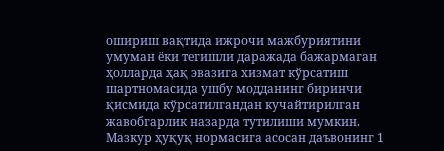ошириш вақтида ижрочи мажбуриятини умуман ёки тегишли даражада бажармаган ҳолларда ҳақ эвазига хизмат кўрсатиш шартномасида ушбу модданинг биринчи қисмида кўрсатилгандан кучайтирилган жавобгарлик назарда тутилиши мумкин. Мазкур ҳуқуқ нормасига асосан даъвонинг 1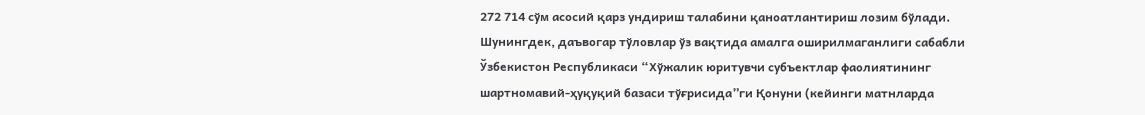272 714 сўм асосий қарз ундириш талабини қаноатлантириш лозим бўлади. Шунингдек, даъвогар тўловлар ўз вақтида амалга оширилмаганлиги сабабли Ўзбекистон Республикаси “Хўжалик юритувчи субъектлар фаолиятининг шартномавий-ҳуқуқий базаси тўғрисида”ги Қонуни (кейинги матнларда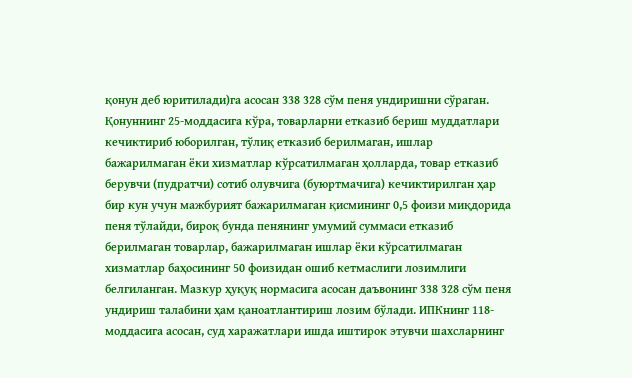қонун деб юритилади)га асосан 338 328 сўм пеня ундиришни сўраган. Қонуннинг 25-моддасига кўра, товарларни етказиб бериш муддатлари кечиктириб юборилган, тўлиқ етказиб берилмаган, ишлар бажарилмаган ёки хизматлар кўрсатилмаган ҳолларда, товар етказиб берувчи (пудратчи) сотиб олувчига (буюртмачига) кечиктирилган ҳар бир кун учун мажбурият бажарилмаган қисмининг 0,5 фоизи миқдорида пеня тўлайди, бироқ бунда пенянинг умумий суммаси етказиб берилмаган товарлар, бажарилмаган ишлар ёки кўрсатилмаган хизматлар баҳосининг 50 фоизидан ошиб кетмаслиги лозимлиги белгиланган. Мазкур ҳуқуқ нормасига асосан даъвонинг 338 328 сўм пеня ундириш талабини ҳам қаноатлантириш лозим бўлади. ИПКнинг 118-моддасига асосан, суд харажатлари ишда иштирок этувчи шахсларнинг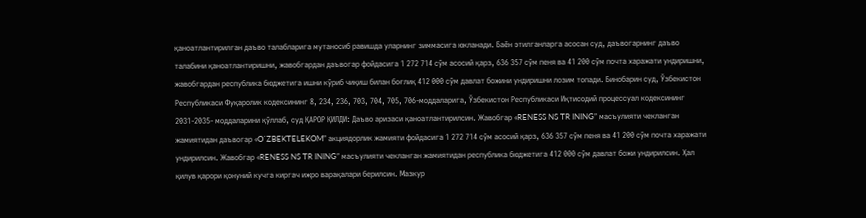қаноатлантирилган даъво талабларига мутаносиб равишда уларнинг зиммасига юкланади. Баён этилганларга асосан суд, даъвогарнинг даъво талабини қаноатлантиришни, жавобгардан даъвогар фойдасига 1 272 714 сўм асосий қарз, 636 357 сўм пеня ва 41 200 сўм почта харажати ундиришни, жавобгардан республика бюджетига ишни кўриб чиқиш билан боғлиқ 412 000 сўм давлат божини ундиришни лозим топади. Бинобарин суд, Ўзбекистон Республикаси Фуқаролик кодексининг 8, 234, 236, 703, 704, 705, 706-моддаларига, Ўзбекистон Республикаси Иқтисодий процессуал кодексининг 2031-2035- моддаларини қўллаб, суд ҚАРОР ҚИЛДИ: Даъво аризаси қаноатлантирилсин. Жавобгар «RENESS NS TR INING” масъулияти чекланган жамиятидан даъвогар «O`ZBEKTELEKOM” акциядорлик жамияти фойдасига 1 272 714 сўм асосий қарз, 636 357 сўм пеня ва 41 200 сўм почта харажати ундирилсин. Жавобгар «RENESS NS TR INING” масъулияти чекланган жамиятидан республика бюджетига 412 000 сўм давлат божи ундирилсин. Ҳал қилув қарори қонуний кучга киргач ижро варақалари берилсин. Мазкур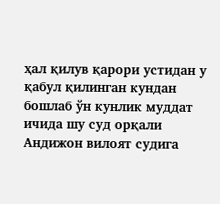ҳал қилув қарори устидан у қабул қилинган кундан бошлаб ўн кунлик муддат ичида шу суд орқали Андижон вилоят судига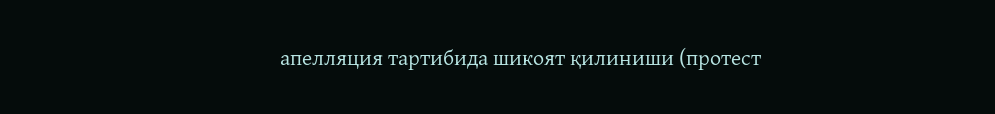апелляция тартибида шикоят қилиниши (протест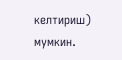келтириш) мумкин.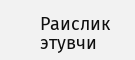Раислик этувчи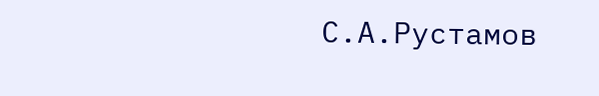С.А.Рустамов